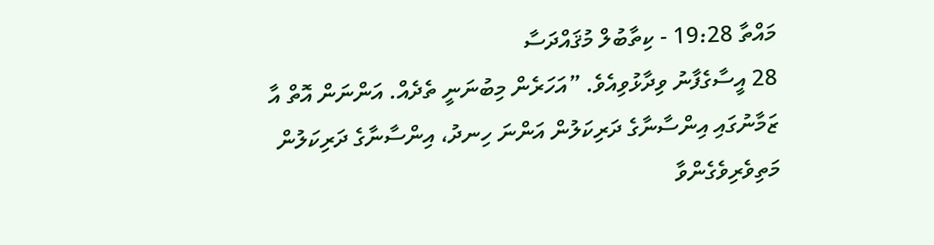މައްތާ 19:28 - ކިތާބުލް މުޤައްދަސާ
28 އީސާގެފާނު ވިދާޅުވިއެވެ. ”އަހަރެން މިބުނަނީ ތެދެއް. އަންނަން އޮތް އާ ޒަމާނުގައި އިންސާނާގެ ދަރިކަލުން އަންނަ ހިނދު، އިންސާނާގެ ދަރިކަލުން މަތިވެރިވެގެންވާ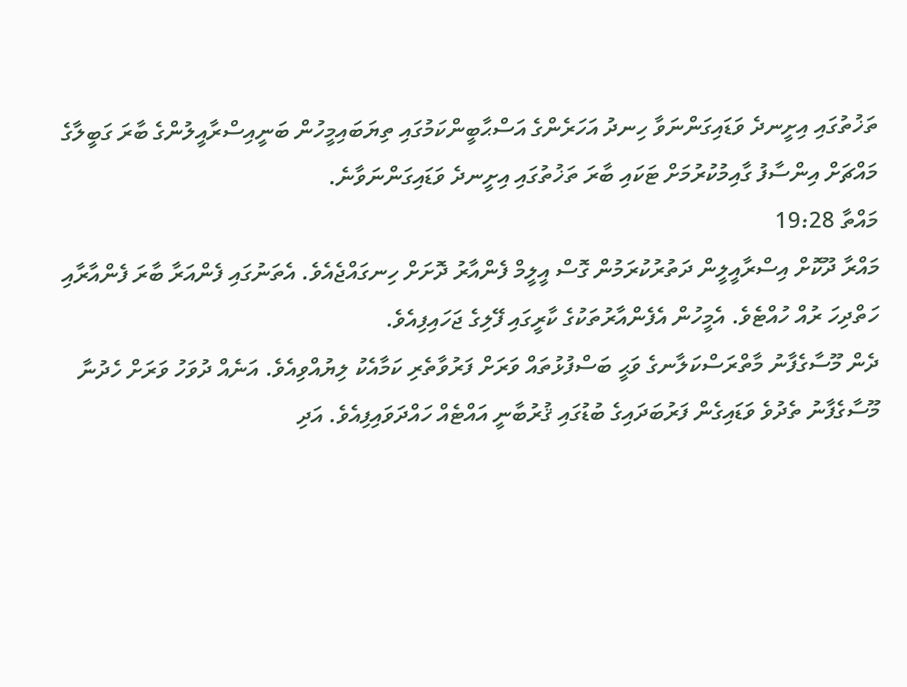ތަޚުތުގައި އިށީނދެ ވަޑައިގަންނަވާ ހިނދު އަހަރެންގެ އަސްޙާބީންކަމުގައި ތިޔަބައިމީހުން ބަނީއިސްރާއީލުންގެ ބާރަ ގަބީލާގެ މައްޗަށް އިންސާފު ގާއިމުކުރުމަށް ޓަކައި ބާރަ ތަޚުތުގައި އިށީނދެ ވަޑައިގަންނަވާނެ.
މައްތާ 19:28
މައްރާ ދޫކޮށް އިސްރާއީލީން ދަތުރުކުރަމުން ގޮސް އީލީމް ފެންއާރު ދޮށަށް ހިނގައްޖެއެވެ. އެތަނުގައި ފެންއަރާ ބާރަ ފެންއާރާއި ހަތްދިހަ ރުއް ހުއްޓެވެ. އެމީހުން އެފެންއާރުތަކުގެ ކާރީގައި ފޭލިގެ ޖަހައިފިއެވެ.
ދެން މޫސާގެފާނު މާތްރަސްކަލާނގެ ވަޙީ ބަސްފުޅުތައް ވަރަށް ފަރުވާތެރި ކަމާއެކު ލިޔުއްވިއެވެ. އަނެއް ދުވަހު ވަރަށް ހެދުނާ މޫސާގެފާނު ތެދުވެ ވަޑައިގެން ފަރުބަދައިގެ ބުޑުގައި ޤުރުބާނީ އައްޓެއް ހައްދަވައިފިއެވެ. އަދި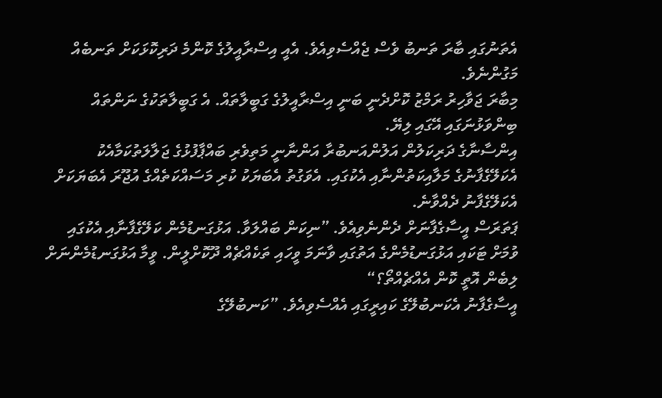އެތަނުގައި ބާރަ ތަނބު ވެސް ޖެއްސެވިއެވެ. އެއީ އިސްރާއީލުގެ ކޮންމެ ދަރިކޮޅަކަށް ތަނބެއް މަގުންނެވެ.
މިބާރަ ޖަވާހިރު ރަމްޒު ކޮށްދެނީ ބަނީ އިސްރާއީލުގެ ގަބީލާތައް. އެ ގަބީލާތަކުގެ ނަންތައް ބިންވަޅުނަގައި އޭގައި ލިޔޭ.
އިންސާނާގެ ދަރިކަލުން އަލުންއަނބުރާ އަންނާނީ މަތިވެރި ބައްޕާފުޅުގެ ޖަލާލަތުކަމާއެކު އެކަލޭގެފާނުގެ މަލާއިކަތުންނާއި އެކުގައި. އެވަގުތު އެބަޔަކު ކުރި މަސައްކަތެއްގެ އުޖޫރަ އެބަޔަކަށް އެކަލޭގެފާނު ދެއްވާނެ.
ޕަތަރަސް އީސާގެފާނަށް ދެންނެވިއެވެ. ”ނިކަން ބައްލަވާ. އަޅުގަނޑުމެން ކަލޭގެފާނާއި އެކުގައި ވުމަށް ޓަކައި އަޅުގަނޑުމެންގެ އަތުގައި ވާނަމަ ވީހައި ތަކެއްޗެއް ދޫކޮށްލީން. ވީމާ އަޅުގަނޑުމެންނަށް ލިބެން އޮތީ ކޮން އެއްޗެއްތޯ؟“
އީސާގެފާނު އެކަނބުލޭގެ ކައިރީގައި އެއްސެވިއެވެ. ”ކަނބުލޭގެ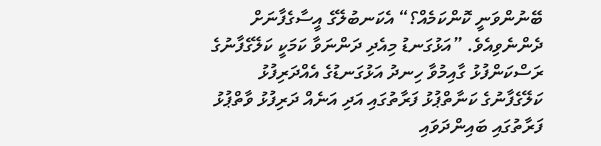ބޭނުންވަނީ ކޮންކަމެއް؟“ އެކަނބުލޭގެ އީސާގެފާނަށް ދެންނެވިއެވެ. ”އަޅުގަނޑު މިއެދި ދަންނަވާ ކަމަކީ ކަލޭގެފާނުގެ ރަސްކަންފުޅު ގާއިމުވާ ހިނދު އަޅުގަނޑުގެ އެއްދަރިފުޅު ކަލޭގެފާނުގެ ކަނާތްޕުޅު ފަރާތުގައި އަދި އަނެއް ދަރިފުޅު ވާތްޕުޅު ފަރާތުގައި ބައިންދަވައި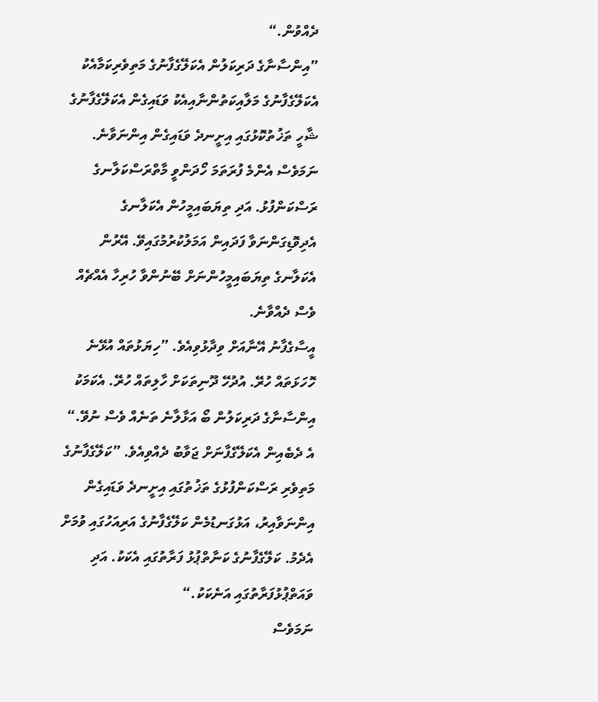ދެއްވުން.“
”އިންސާނާގެ ދަރިކަލުން އެކަލޭގެފާނުގެ މަތިވެރިކަމާއެކު އެކަލޭގެފާނުގެ މަލާއިކަތުންނާއިއެކު ވަޑައިގެން އެކަލޭގެފާނުގެ ޝާހީ ތަޚުތުކޮޅުގައި އިށީނދެ ވަޑައިގެން އިންނަވާނެ.
ނަމަވެސް އެންމެ ފުރަތަމަ ހޯދަންވީ މާތްރަސްކަލާނގެ ރަސްކަންފުޅު. އަދި ތިޔަބައިމީހުން އެކަލާނގެ އެދިވޮޑިގަންނަވާ ފަދައިން އަމަލުކުރުމުގައިވޭ. އޭރުން އެކަލާނގެ ތިޔަބައިމީހުންނަށް ބޭނުންވާ ހުރިހާ އެއްޗެއް ވެސް ދެއްވާނެ.
އީސާގެފާނު އޭނާއަށް ވިދާޅުވިއެވެ. ”ހިޔަޅުތައް އުޅޭނެ ހޮހަޅަތައް ހުރޭ. އުދުހޭ ދޫނިތަކަށް ހާލިތައް ހުރޭ. އެކަމަކު އިންސާނާގެ ދަރިކަލުން ބޯ އަޅާލާނެ ތަނެއް ވެސް ނުވޭ.“
އެ ދެބެއިން އެކަލޭގެފާނަށް ޖަވާބު ދެއްވިއެވެ. ”ކަލޭގެފާނުގެ މަތިވެރި ރަސްކަންފުޅުގެ ތަޚުތުގައި އިށީނދެ ވަޑައިގެން އިންނަވާއިރު، އަޅުގަނޑުމެން ކަލޭގެފާނުގެ އަރިއަހުގައި ވުމަށް އެދެމު. ކަލޭގެފާނުގެ ކަނާތްޕުޅު ފަރާތުގައި އެކަކު. އަދި ވައަތްޕުޅުފަރާތުގައި އަނެކަކު.“
ނަމަވެސް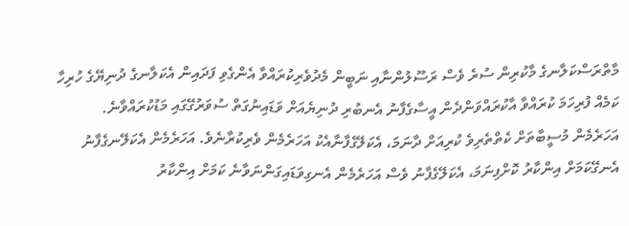މާތްރަސްކަލާނގެ މާކުރިން ސުރެ ވެސް ރަސޫލުންނާއި ނަބީން މެދުވެރިކުރައްވާ އެންގެވި ފަދައިން އެކަލާނގެ ދުނިޔޭގެ ހުރިހާ ކަމެއް ފުރިހަމަ ކުރައްވާ އާކުރައްވަންދެން އީސާގެފާނު އެނބުރި ދުނިޔެއަށް ވަޑައިނުގަތް ސުވަރުގޭގައި މަޑުކުރައްވާނެ.
އަހަރެމެން މުސީބާތަށް ކެތްތެރިވެ ކުރިއަށް ދާނަމަ، އެކަލޭގެފާނާއެކު އަހަރެމެން ވެރިކުރާނެވެ. އަހަރެމެން އެކަލޭނގެފާނު އެނގޭކަމަށް އިންކާރު ކޮށްފިނަމަ، އެކަލޭގެފާނު ވެސް އަހަރެމެން އެނގިވަޑައިގަންނަވާނެ ކަމަށް އިންކާރު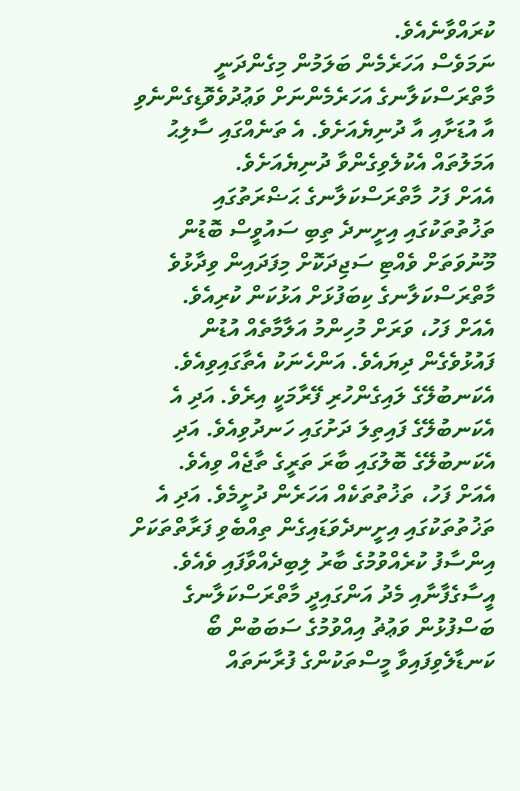ކުރައްވާނެއެވެ.
ނަމަވެސް އަހަރެމެން ބަލަމުން މިގެންދަނީ މާތްރަސްކަލާނގެ އަހަރެމެންނަށް ވަޢުދުވެވޮޑިގެންނެވި އާ އުޑަށާއި އާ ދުނިޔެއަށެވެ. އެ ތަނެއްގައި ސާލިޙު އަމަލުތައް އެކުލެވިގެންވާ ދުނިޔެއަށެވެ.
އެއަށް ފަހު މާތްރަސްކަލާނގެ ޙަޟްރަތުގައި ތަޚުތުތަކުގައި އިށީނދެ ތިބި ސައުވީސް ބޮޑުން މޫނުވަތަށް ވެއްޓި ސަޖިދަކޮށް މިފަދައިން ވިދާޅުވެ މާތްރަސްކަލާނގެ ކިބަފުޅަށް އަޅުކަން ކުރިއެވެ.
އެއަށް ފަހު، ވަރަށް މުހިންމު އަލާމާތެއް އުޑުން ފައުޅުވެގެން ދިޔައެވެ. އަންހެނަކު އެތާގައިވިއެވެ. އެކަނބުލޭގެ ލައިގެންހުރި ފޭރާމަކީ އިރެވެ. އަދި އެ އެކަނބުލޭގެ ފައިތިލަ ދަށުގައި ހަނދުވިއެވެ. އަދި އެކަނބުލޭގެ ބޮލުގައި ބާރަ ތަރީގެ ތާޖެއް ވިއެވެ.
އެއަށް ފަހު، ތަޚުތުތަކެއް އަހަރެން ދުށީމެވެ. އަދި އެ ތަޚުތުތަކުގައި އިށީނދެވަޑައިގެން ތިއްބެވި ފަރާތްތަކަށް އިންސާފު ކުރެއްވުމުގެ ބާރު ލިބިދެއްވާފައި ވެއެވެ. އީސާގެފާނާއި މެދު އަންގައިދީ މާތްރަސްކަލާނގެ ބަސްފުޅުން ވަޢުޡު އިއްވުމުގެ ސަބަބުން ބޯ ކަނޑާލެވިފައިވާ މީސްތަކުންގެ ފުރާނަތައް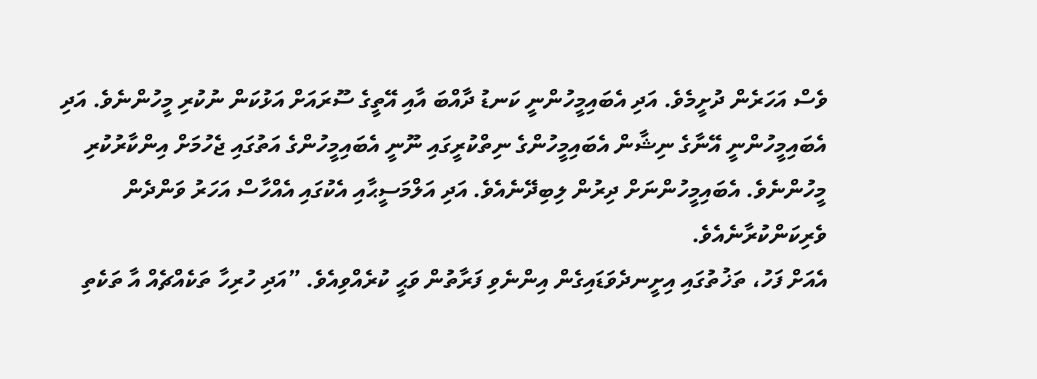ވެސް އަހަރެން ދުށީމެވެ. އަދި އެބައިމީހުންނީ ކަނޑު ދާއްބަ އާއި އޭތީގެ ސޫރައަށް އަޅުކަން ނުކުރި މީހުންނެވެ. އަދި އެބައިމީހުންނީ އޭނާގެ ނިޝާން އެބައިމީހުންގެ ނިތްކުރީގައި ނޫނީ އެބައިމީހުންގެ އަތުގައި ޖެހުމަށް އިންކާރުކުރި މީހުންނެވެ. އެބައިމީހުންނަށް ދިރުން ލިބިދޭނެއެވެ. އަދި އަލްމަސީޙާއި އެކުގައި އެއްހާސް އަހަރު ވަންދެން ވެރިކަންކުރާނެއެވެ.
އެއަށް ފަހު، ތަޚުތުގައި އިށީނދެވަޑައިގެން އިންނެވި ފަރާތުން ވަޙީ ކުރެއްވިއެވެ. ”އަދި ހުރިހާ ތަކެއްޗެއް އާ ތަކެތި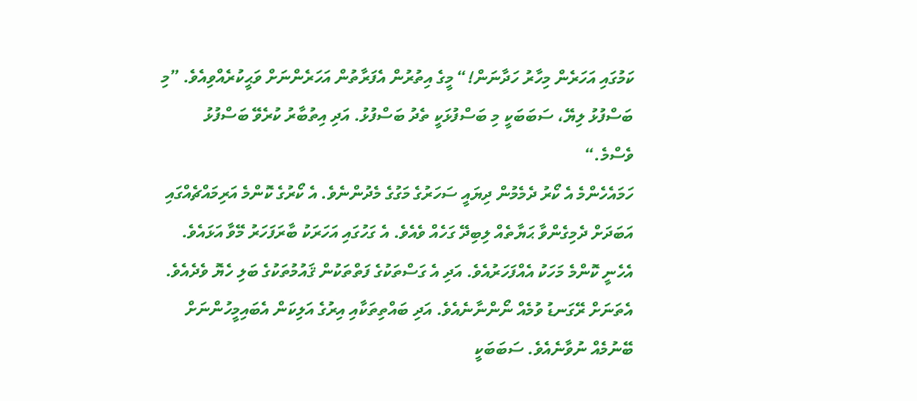ކަމުގައި އަހަރެން މިހާރު ހަދާނަން!“ މީގެ އިތުރުން އެފަރާތުން އަހަރެންނަށް ވަޙީކުރެއްވިއެވެ. ”މި ބަސްފުޅު ލިޔޭ، ސަބަބަކީ މި ބަސްފުޅަކީ ތެދު ބަސްފުޅު. އަދި އިތުބާރު ކުރެވޭ ބަސްފުޅު ވެސްމެ.“
ހަމައެހެންމެ އެ ކޯރު ދެމެމުން ދިޔައީ ސަހަރުގެ މަގުގެ މެދުންނެވެ. އެ ކޯރުގެ ކޮންމެ އަރިމައްޗެއްގައި އަބަދަށް ދެމިގެންވާ ޙަޔާތެއް ލިބިދޭ ގަހެއް ވެއެވެ. އެ ގަހުގައި އަހަރަކު ބާރަފަހަރު މޭވާ އަޅައެވެ. އެހެނީ ކޮންމެ މަހަކު އެއްފަހަރުއެވެ. އަދި އެ ގަސްތަކުގެ ފަތްތަކުން ޤައުމުތަކުގެ ބަލި ހެޔޮ ވެދެއެވެ.
އެތަނަށް ރޭގަނޑު ވުމެއް ނޯންނާނެއެވެ. އަދި ބައްތިތަކާއި އިރުގެ އަލިކަން އެބައިމީހުންނަށް ބޭނުމެއް ނުވާނެއެވެ. ސަބަބަކީ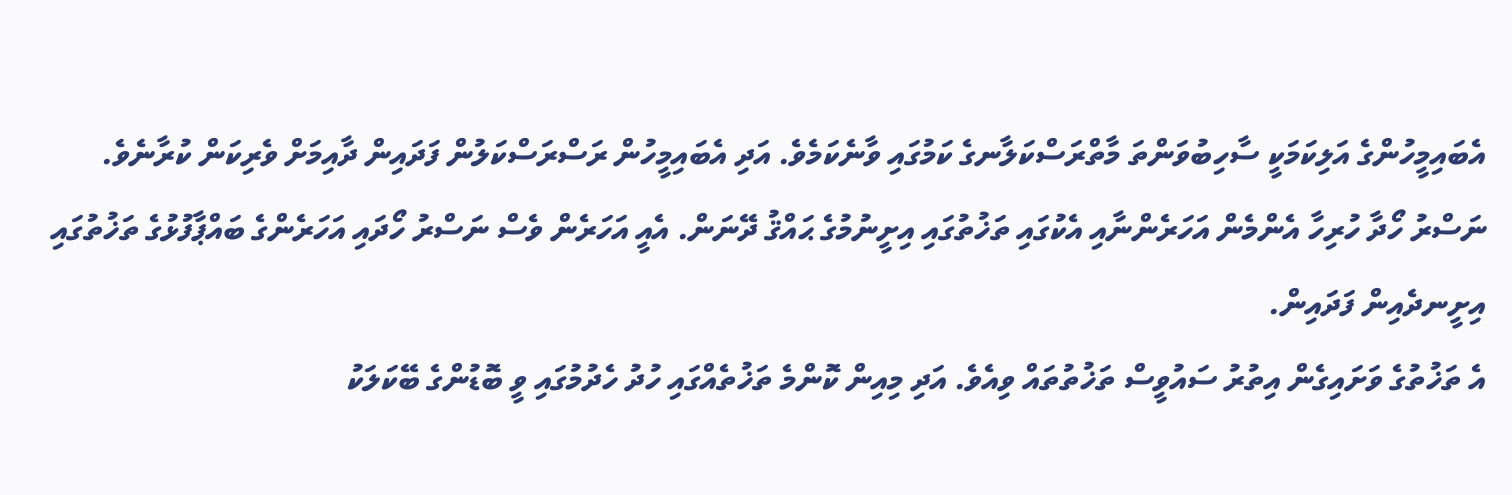އެބައިމީހުންގެ އަލިކަމަކީ ސާހިބުވަންތަ މާތްރަސްކަލާނގެ ކަމުގައި ވާނެކަމެވެ. އަދި އެބައިމީހުން ރަސްރަސްކަލުން ފަދައިން ދާއިމަށް ވެރިކަން ކުރާނެވެ.
ނަސްރު ހޯދާ ހުރިހާ އެންމެން އަހަރެންނާއި އެކުގައި ތަޚުތުގައި އިށީނުމުގެ ޙައްޤު ދޭނަން. އެއީ އަހަރެން ވެސް ނަސްރު ހޯދައި އަހަރެންގެ ބައްޕާފުޅުގެ ތަޚުތުގައި އިށީނދެއިން ފަދައިން.
އެ ތަޚުތުގެ ވަށައިގެން އިތުރު ސައުވީސް ތަޚުތުތައް ވިއެވެ. އަދި މިއިން ކޮންމެ ތަޚުތެއްގައި ހުދު ހެދުމުގައި ވީ ބޮޑުންގެ ބޭކަލަކު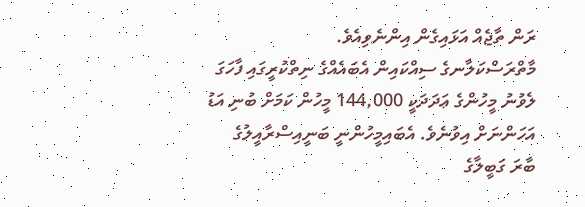ރަން ތާޖެއް އަޅައިގެން އިންނެވިއެވެ.
މާތްރަސްކަލާނގެ ސިއްކައިން އެބައެއްގެ ނިތްކުރީގައި ފާހަގަ ލެވުނު މީހުންގެ ޢަދަދަކީ 144,000 މީހުން ކަމަށް ބުނި އަޑު އަހަންނަށް އިވުނެވެ. އެބައިމީހުންނީ ބަނީއިސްރާއީލުގެ ބާރަ ގަބީލާގެ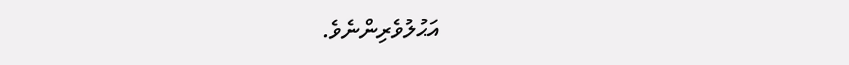އަޙުލުވެރިންނެވެ.